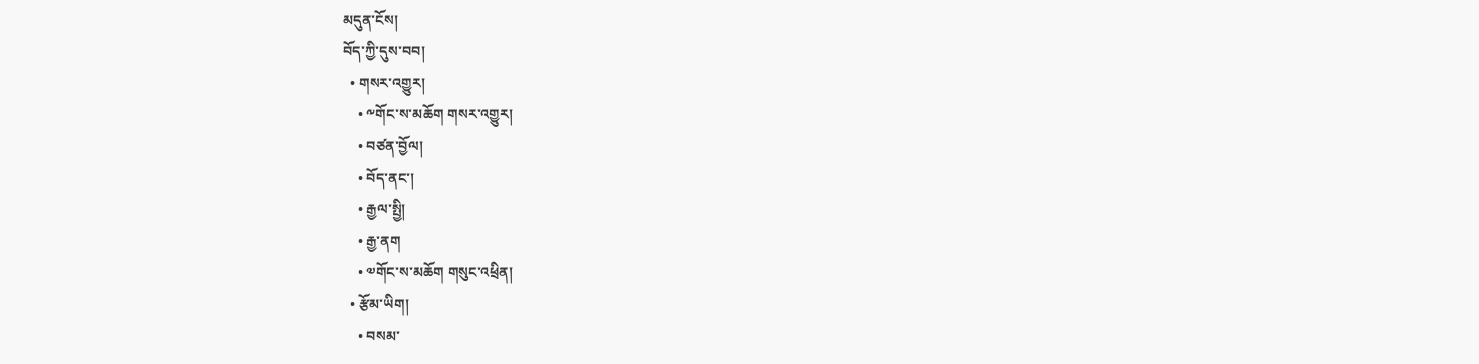མདུན་ངོས།
བོད་ཀྱི་དུས་བབ།
  • གསར་འགྱུར།
    • ༸གོང་ས་མཆོག གསར་འགྱུར།
    • བཙན་བྱོལ།
    • བོད་ནང་།
    • རྒྱལ་སྤྱི།
    • རྒྱ་ནག
    • ༧གོང་ས་མཆོག གསུང་འཕྲིན།
  • རྩོམ་ཡིག།
    • བསམ་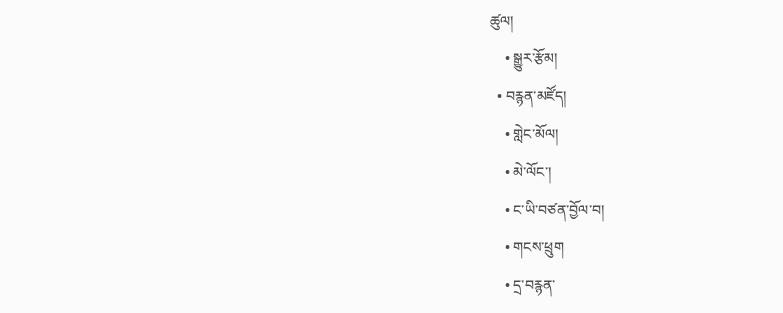ཚུལ།
    • སྒྱུར་རྩོམ།
  • བརྙན་མཛོད།
    • གླེང་མོལ།
    • མེ་ལོང་།
    • ང་ཡི་བཙན་བྱོལ་བ།
    • གངས་ཕྲུག
    • དྲ་བརྙན་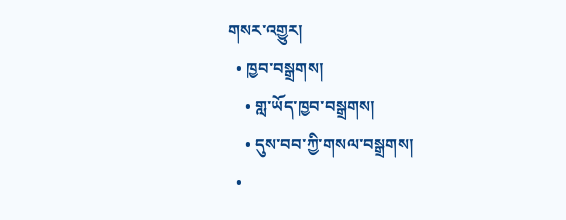གསར་འགྱུར།
  • ཁྱབ་བསྒྲགས།
    • གླ་ཡོད་ཁྱབ་བསྒྲགས།
    • དུས་བབ་ཀྱི་གསལ་བསྒྲགས།
  •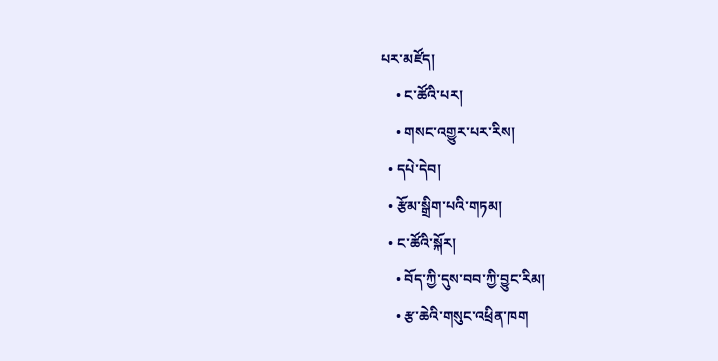པར་མཛོད།
    • ང་ཚོའི་པར།
    • གསང་འགྱུར་པར་རིས།
  • དཔེ་དེབ།
  • རྩོམ་སྒྲིག་པའི་གཏམ།
  • ང་ཚོའི་སྐོར།
    • བོད་ཀྱི་དུས་བབ་ཀྱི་བྱུང་རིམ།
    • རྩ་ཆེའི་གསུང་འཕྲིན་ཁག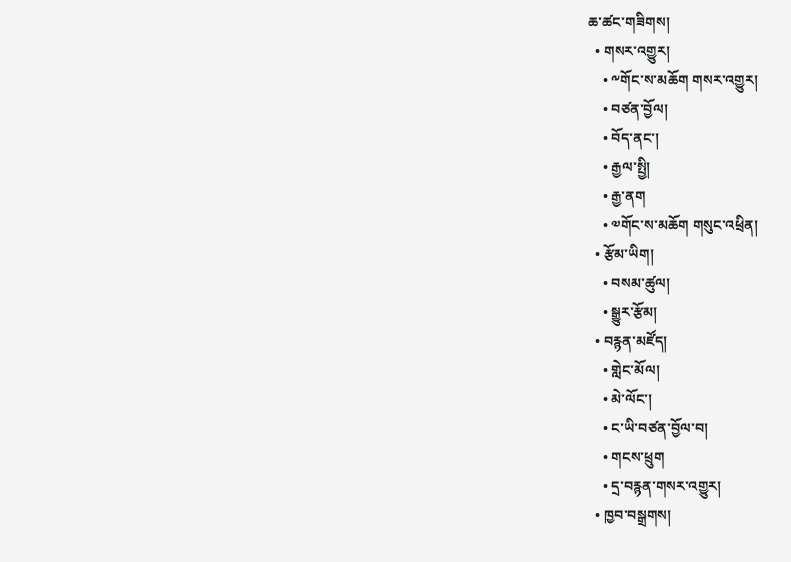ཆ་ཚང་གཟིགས།
  • གསར་འགྱུར།
    • ༸གོང་ས་མཆོག གསར་འགྱུར།
    • བཙན་བྱོལ།
    • བོད་ནང་།
    • རྒྱལ་སྤྱི།
    • རྒྱ་ནག
    • ༧གོང་ས་མཆོག གསུང་འཕྲིན།
  • རྩོམ་ཡིག།
    • བསམ་ཚུལ།
    • སྒྱུར་རྩོམ།
  • བརྙན་མཛོད།
    • གླེང་མོལ།
    • མེ་ལོང་།
    • ང་ཡི་བཙན་བྱོལ་བ།
    • གངས་ཕྲུག
    • དྲ་བརྙན་གསར་འགྱུར།
  • ཁྱབ་བསྒྲགས།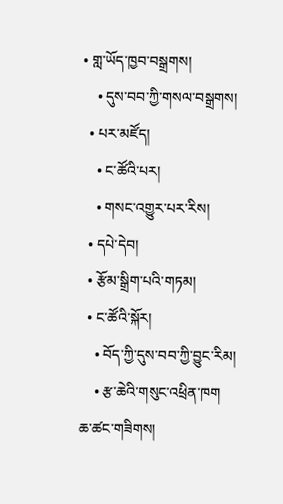• གླ་ཡོད་ཁྱབ་བསྒྲགས།
    • དུས་བབ་ཀྱི་གསལ་བསྒྲགས།
  • པར་མཛོད།
    • ང་ཚོའི་པར།
    • གསང་འགྱུར་པར་རིས།
  • དཔེ་དེབ།
  • རྩོམ་སྒྲིག་པའི་གཏམ།
  • ང་ཚོའི་སྐོར།
    • བོད་ཀྱི་དུས་བབ་ཀྱི་བྱུང་རིམ།
    • རྩ་ཆེའི་གསུང་འཕྲིན་ཁག
ཆ་ཚང་གཟིགས།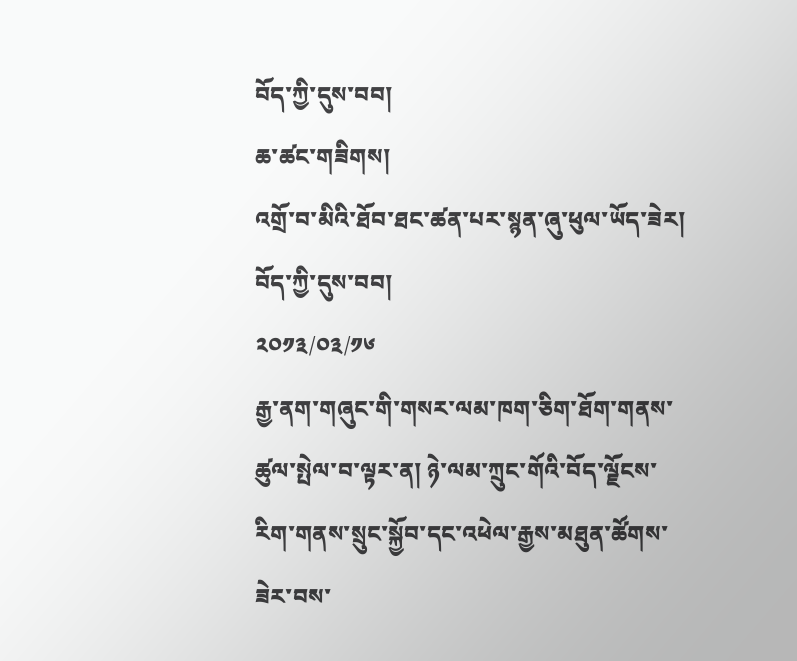བོད་ཀྱི་དུས་བབ།
ཆ་ཚང་གཟིགས།
འགྲོ་བ་མིའི་ཐོབ་ཐང་ཚན་པར་སྙན་ཞུ་ཕུལ་ཡོད་ཟེར།
བོད་ཀྱི་དུས་བབ།
༢༠༡༣/༠༣/༡༦
རྒྱ་ནག་གཞུང་གི་གསར་ལམ་ཁག་ཅིག་ཐོག་གནས་ཚུལ་སྤེལ་བ་ལྟར་ན། ཉེ་ལམ་ཀྲུང་གོའི་བོད་ལྗོངས་རིག་གནས་སྲུང་སྐྱོབ་དང་འཕེལ་རྒྱས་མཐུན་ཚོགས་ཟེར་བས་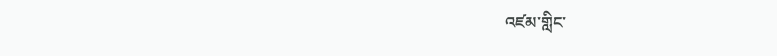འཛམ་གླིང་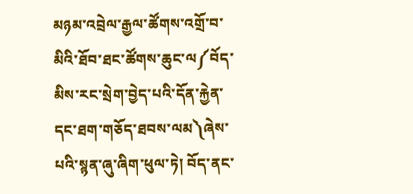མཉམ་འབྲེལ་རྒྱལ་ཚོགས་འགྲོ་བ་མིའི་ཐོབ་ཐང་ཚོགས་ཆུང་ལ༼བོད་མིས་རང་སྲེག་བྱེད་པའི་དོན་རྐྱེན་དང་ཐག་གཅོད་ཐབས་ལམ༽ཞེས་པའི་སྙན་ཞུ་ཞིག་ཕུལ་ཏེ། བོད་ནང་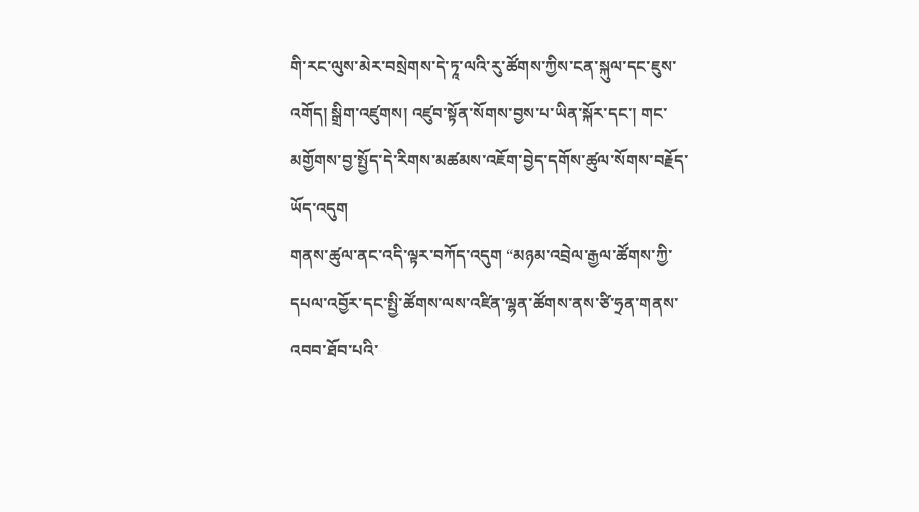གི་རང་ལུས་མེར་བསྲེགས་དེ་ཏཱ་ལའི་རུ་ཚོགས་ཀྱིས་ངན་སྐུལ་དང་ཇུས་འགོད། སྒྲིག་འཛུགས། འཛུབ་སྟོན་སོགས་བྱས་པ་ཡིན་སྐོར་དང་། གང་མགྱོགས་བྱ་སྤྱོད་དེ་རིགས་མཚམས་འཇོག་བྱེད་དགོས་ཚུལ་སོགས་བརྗོད་ཡོད་འདུག
གནས་ཚུལ་ནང་འདི་ལྟར་བཀོད་འདུག “མཉམ་འབྲེལ་རྒྱལ་ཚོགས་ཀྱི་དཔལ་འབྱོར་དང་སྤྱི་ཚོགས་ལས་འཛིན་ལྷན་ཚོགས་ནས་ཙི་ཧྲན་གནས་འབབ་ཐོབ་པའི་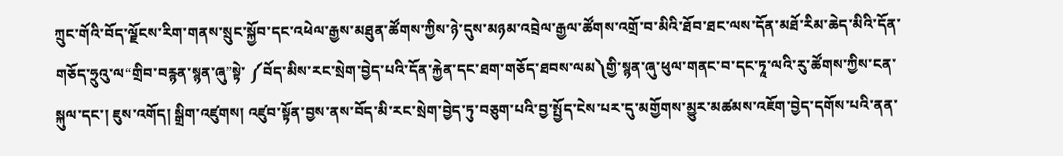ཀྲུང་གོའི་བོད་ལྗོངས་རིག་གནས་སྲུང་སྐྱོབ་དང་འཕེལ་རྒྱས་མཐུན་ཚོགས་ཀྱིས་ཉེ་དུས་མཉམ་འབྲེལ་རྒྱལ་ཚོགས་འགྲོ་བ་མིའི་ཐོབ་ཐང་ལས་དོན་མཐོ་རིམ་ཆེད་མིའི་དོན་གཅོད་ཧྲུའུ་ལ“གྲིབ་བརྙན་སྙན་ཞུ”སྟེ་ ༼བོད་མིས་རང་སྲེག་བྱེད་པའི་དོན་རྐྱེན་དང་ཐག་གཅོད་ཐབས་ལམ༽གྱི་སྙན་ཞུ་ཕུལ་གནང་བ་དང་ཏཱ་ལའི་རུ་ཚོགས་ཀྱིས་ངན་སྐུལ་དང་། ཇུས་འགོད། སྒྲིག་འཛུགས། འཛུབ་སྟོན་བྱས་ནས་བོད་མི་རང་སྲེག་བྱེད་ཏུ་བཅུག་པའི་བྱ་སྤྱོད་ངེས་པར་དུ་མགྱོགས་མྱུར་མཚམས་འཇོག་བྱེད་དགོས་པའི་ནན་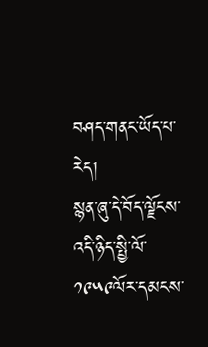བཤད་གནང་ཡོད་པ་རེད།
སྙན་ཞུ་དེ་བོད་ལྗོངས་འདི་ཉིད་སྤྱི་ལོ་༡༩༥༩ལོར་དམངས་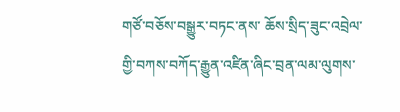གཙོ་བཅོས་བསྒྱུར་བཏང་ནས་ ཆོས་སྲིད་ཟུང་འབྲེལ་གྱི་བཀས་བཀོད་རྒྱུན་འཛིན་ཞིང་བྲན་ལམ་ལུགས་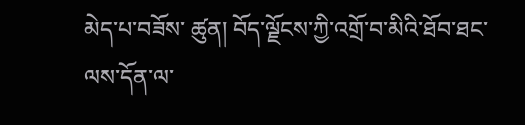མེད་པ་བཟོས་ ཚུན། བོད་ལྗོངས་ཀྱི་འགྲོ་བ་མིའི་ཐོབ་ཐང་ལས་དོན་ལ་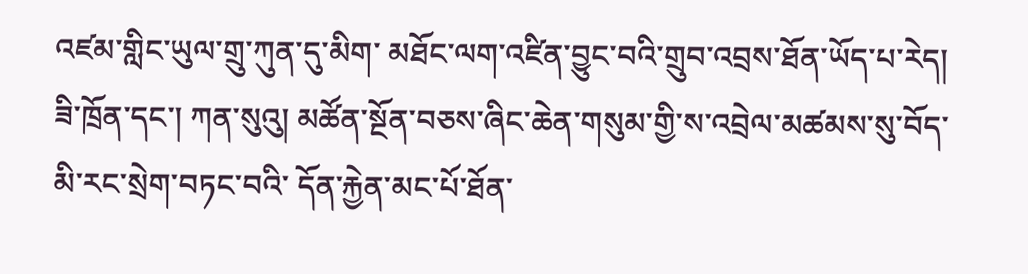འཛམ་གླིང་ཡུལ་གྲུ་ཀུན་དུ་མིག་ མཐོང་ལག་འཛིན་བྱུང་བའི་གྲུབ་འབྲས་ཐོན་ཡོད་པ་རེད།
ཟི་ཁྲོན་དང་། ཀན་སུའུ། མཚོན་སྔོན་བཅས་ཞིང་ཆེན་གསུམ་གྱི་ས་འབྲེལ་མཚམས་སུ་བོད་མི་རང་སྲེག་བཏང་བའི་ དོན་རྐྱེན་མང་པོ་ཐོན་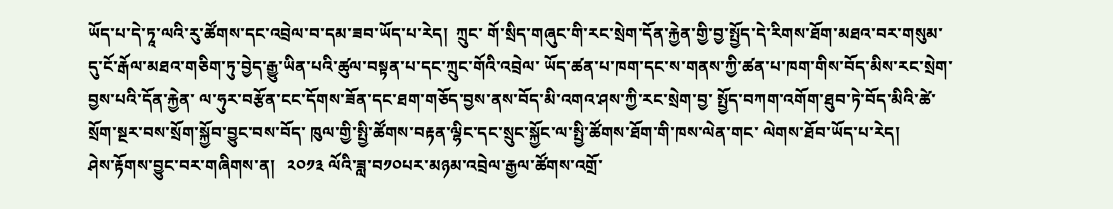ཡོད་པ་དེ་ཏཱ་ལའི་རུ་ཚོགས་དང་འབྲེལ་བ་དམ་ཟབ་ཡོད་པ་རེད།  ཀྲུང་ གོ་སྲིད་གཞུང་གི་རང་སྲེག་དོན་རྐྱེན་གྱི་བྱ་སྤྱོད་དེ་རིགས་ཐོག་མཐའ་བར་གསུམ་ དུ་ངོ་རྒོལ་མཐའ་གཅིག་ཏུ་བྱེད་རྒྱུ་ཡིན་པའི་ཚུལ་བསྟན་པ་དང་ཀྲུང་གོའི་འབྲེལ་ ཡོད་ཚན་པ་ཁག་དང་ས་གནས་ཀྱི་ཚན་པ་ཁག་གིས་བོད་མིས་རང་སྲེག་བྱས་པའི་དོན་རྐྱེན་ ལ་ཧུར་བརྩོན་ངང་དོགས་ཟོན་དང་ཐག་གཅོད་བྱས་ནས་བོད་མི་འགའ་ཤས་ཀྱི་རང་སྲེག་བྱ་ སྤྱོད་བཀག་འགོག་ཐུབ་ཏེ་བོད་མིའི་ཚེ་སྲོག་སྔར་བས་སྲོག་སྐྱོབ་བྱུང་བས་བོད་ ཁུལ་གྱི་སྤྱི་ཚོགས་བརྟན་ལྷིང་དང་སྲུང་སྐྱོང་ལ་སྤྱི་ཚོགས་ཐོག་གི་ཁས་ལེན་གང་ ལེགས་ཐོབ་ཡོད་པ་རེད།
ཤེས་རྟོགས་བྱུང་བར་གཞིགས་ན།   ༢༠༡༣ ལོའི་ཟླ་བ༡༠པར་མཉམ་འབྲེལ་རྒྱལ་ཚོགས་འགྲོ་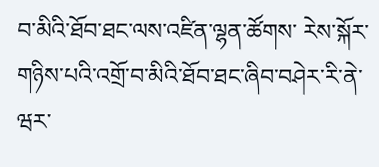བ་མིའི་ཐོབ་ཐང་ལས་འཛིན་ལྷན་ཚོགས་ རེས་སྐོར་གཉིས་པའི་འགྲོ་བ་མིའི་ཐོབ་ཐང་ཞིབ་བཤེར་རི་ནེ་ཝར་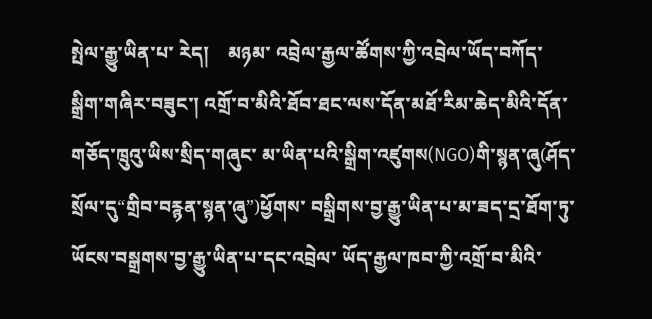སྤེལ་རྒྱུ་ཡིན་པ་ རེད།    མཉམ་ འབྲེལ་རྒྱལ་ཚོགས་ཀྱི་འབྲེལ་ཡོད་བཀོད་སྒྲིག་གཞིར་བཟུང་། འགྲོ་བ་མིའི་ཐོབ་ཐང་ལས་དོན་མཐོ་རིམ་ཆེད་མིའི་དོན་གཅོད་ཁྲུའུ་ཡིས་སྲིད་གཞུང་ མ་ཡིན་པའི་སྒྲིག་འཛུགས(NGO)གི་སྙན་ཞུ(ཤོད་སྲོལ་དུ“གྲིབ་བརྙན་སྙན་ཞུ”)ཕྱོགས་ བསྒྲིགས་བྱ་རྒྱུ་ཡིན་པ་མ་ཟད་དྲ་ཐོག་ཏུ་ཡོངས་བསྒྲགས་བྱ་རྒྱུ་ཡིན་པ་དང་འབྲེལ་ ཡོད་རྒྱལ་ཁབ་ཀྱི་འགྲོ་བ་མིའི་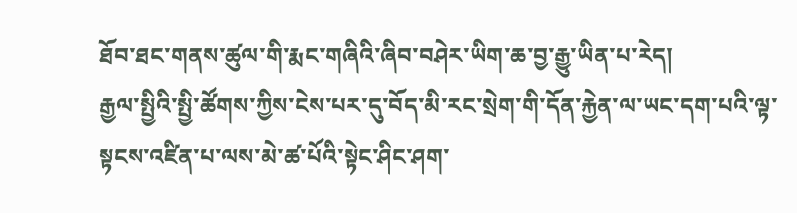ཐོབ་ཐང་གནས་ཚུལ་གི་རྨང་གཞིའི་ཞིབ་བཤེར་ཡིག་ཆ་བྱ་རྒྱུ་ཡིན་པ་རེད།
རྒྱལ་སྤྱིའི་སྤྱི་ཚོགས་ཀྱིས་ངེས་པར་དུ་བོད་མི་རང་སྲེག་གི་དོན་རྐྱེན་ལ་ཡང་དག་པའི་ལྟ་སྟངས་འཛིན་པ་ལས་མེ་ཚ་པོའི་སྟེང་ཤིང་ཤག་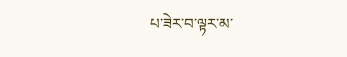པ་ཟེར་བ་ལྟར་མ་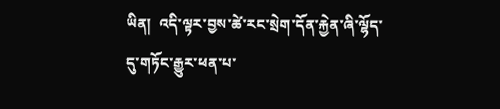ཡིན།  འདི་ལྟར་བྱས་ཚེ་རང་སྲེག་དོན་རྐྱེན་ཞི་ལྷོད་དུ་གཏོང་རྒྱུར་ཕན་པ་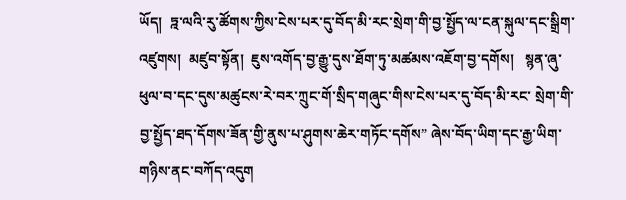ཡོད།  ཏྰ་ལའི་རུ་ཚོགས་ཀྱིས་ངེས་པར་དུ་བོད་མི་རང་སྲེག་གི་བྱ་སྤྱོད་ལ་ངན་སྐུལ་དང་སྒྲིག་འཛུགས།  མཛུབ་སྟོན།  ཇུས་འགོད་བྱ་རྒྱུ་དུས་ཐོག་ཏུ་མཚམས་འཇོག་བྱ་དགོས།   སྙན་ཞུ་ཕུལ་བ་དང་དུས་མཚུངས་རེ་བར་ཀྲུང་གོ་སྲིད་གཞུང་གིས་ངེས་པར་དུ་བོད་མི་རང་ སྲེག་གི་བྱ་སྤྱོད་ཐད་དོགས་ཟོན་གྱི་ནུས་པ་ཤུགས་ཆེར་གཏོང་དགོས” ཞེས་བོད་ཡིག་དང་རྒྱ་ཡིག་གཉིས་ནང་བཀོད་འདུག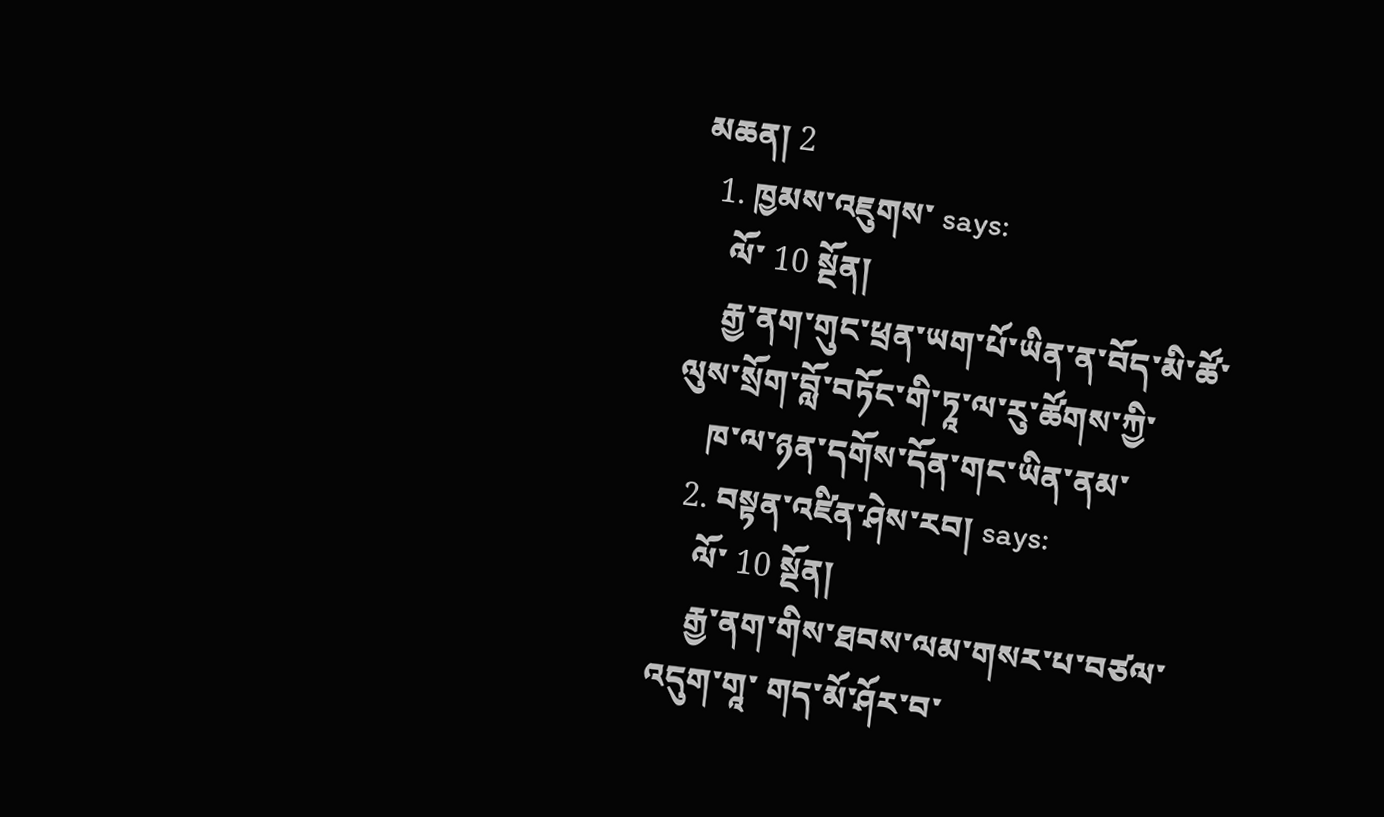མཆན། 2
  1. ཁྱམས་འཇུགས་ says:
    ལོ་ 10 སྔོན།
    རྒྱ་ནག་གུང་ཕྲན་ཡག་པོ་ཡིན་ན་བོད་མི་ཚོ་ལུས་སྲོག་བློ་བཏོང་གི་ཏཱ་ལ་རུ་ཚོགས་ཀྱི་
    ཁ་ལ་ཉན་དགོས་དོན་གང་ཡིན་ནམ་
  2. བསྟན་འཛིན་ཤེས་རབ། says:
    ལོ་ 10 སྔོན།
    རྒྱ་ནག་གིས་ཐབས་ལམ་གསར་པ་བཙལ་འདུག་གཱ་ གད་མོ་ཤོར་བ་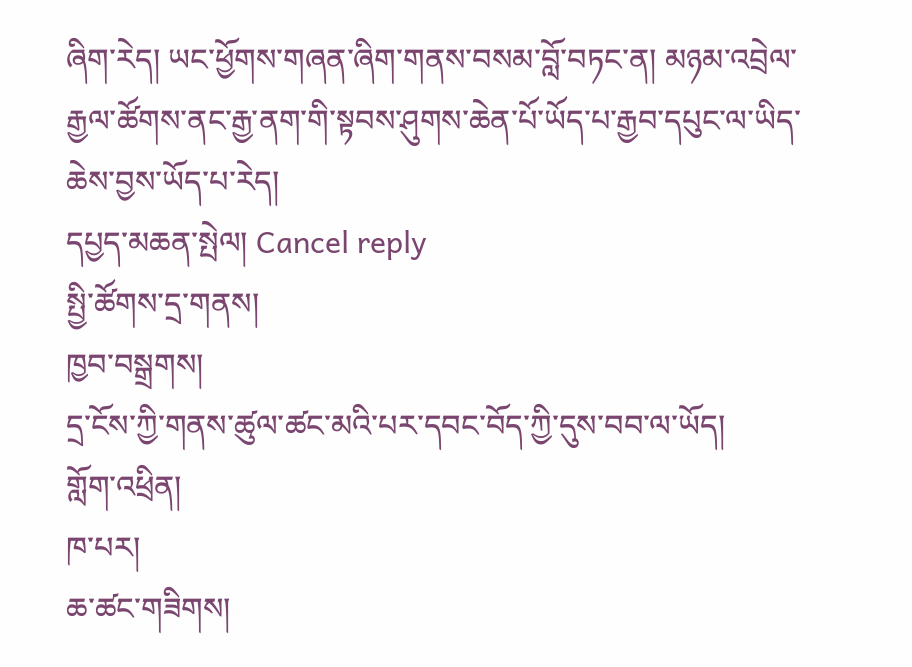ཞིག་རེད། ཡང་ཕྱོགས་གཞན་ཞིག་གནས་བསམ་བློ་བཏང་ན། མཉམ་འབྲེལ་རྒྱལ་ཚོགས་ནང་རྒྱ་ནག་གི་སྟབས་ཤུགས་ཆེན་པོ་ཡོད་པ་རྒྱབ་དཔུང་ལ་ཡིད་ཆེས་བྱས་ཡོད་པ་རེད།
དཔྱད་མཆན་སྤེལ། Cancel reply
སྤྱི་ཚོགས་དྲ་གནས།
ཁྱབ་བསྒྲགས།
དྲ་ངོས་ཀྱི་གནས་ཚུལ་ཚང་མའི་པར་དབང་བོད་ཀྱི་དུས་བབ་ལ་ཡོད།
གློག་འཕྲིན།
ཁ་པར།
ཆ་ཚང་གཟིགས།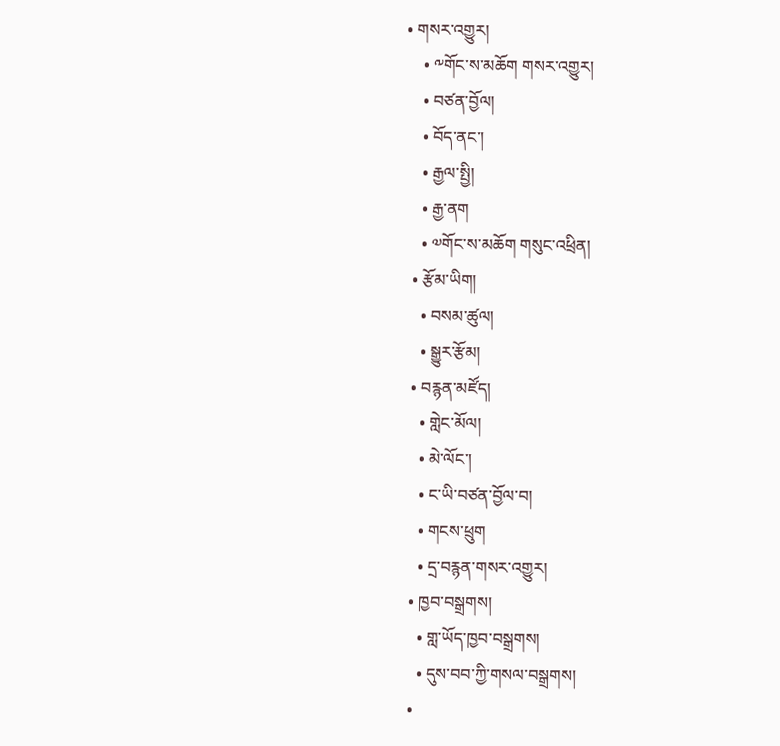• གསར་འགྱུར།
    • ༸གོང་ས་མཆོག གསར་འགྱུར།
    • བཙན་བྱོལ།
    • བོད་ནང་།
    • རྒྱལ་སྤྱི།
    • རྒྱ་ནག
    • ༧གོང་ས་མཆོག གསུང་འཕྲིན།
  • རྩོམ་ཡིག།
    • བསམ་ཚུལ།
    • སྒྱུར་རྩོམ།
  • བརྙན་མཛོད།
    • གླེང་མོལ།
    • མེ་ལོང་།
    • ང་ཡི་བཙན་བྱོལ་བ།
    • གངས་ཕྲུག
    • དྲ་བརྙན་གསར་འགྱུར།
  • ཁྱབ་བསྒྲགས།
    • གླ་ཡོད་ཁྱབ་བསྒྲགས།
    • དུས་བབ་ཀྱི་གསལ་བསྒྲགས།
  •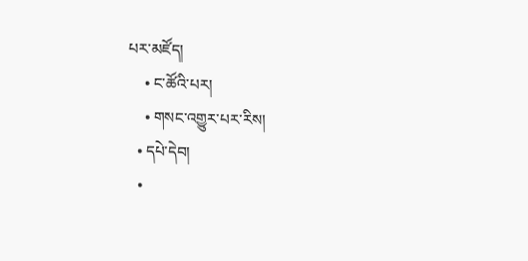པར་མཛོད།
    • ང་ཚོའི་པར།
    • གསང་འགྱུར་པར་རིས།
  • དཔེ་དེབ།
  •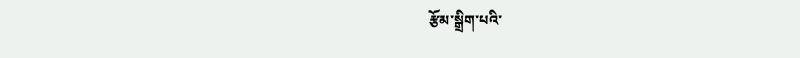རྩོམ་སྒྲིག་པའི་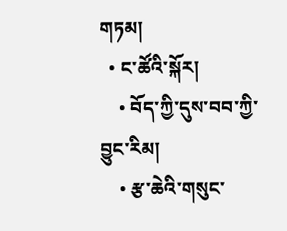གཏམ།
  • ང་ཚོའི་སྐོར།
    • བོད་ཀྱི་དུས་བབ་ཀྱི་བྱུང་རིམ།
    • རྩ་ཆེའི་གསུང་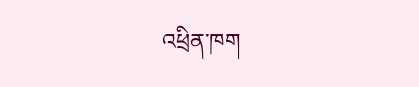འཕྲིན་ཁག